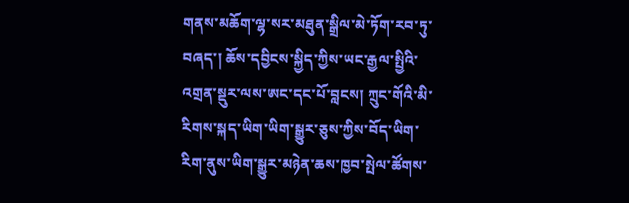གནས་མཆོག་ལྷ་སར་མཐུན་སྒྲིལ་མེ་ཏོག་རབ་ཏུ་བཞད་། ཆོས་དབྱིངས་སྐྱིད་ཀྱིས་ཡང་རྒྱལ་སྤྱིའི་འགྲན་སྡུར་ལས་ཨང་དང་པོ་བླངས། ཀྲུང་གོའི་མི་རིགས་སྐད་ཡིག་ཡིག་སྒྱུར་ཅུས་ཀྱིས་བོད་ཡིག་རིག་ནུས་ཡིག་སྒྱུར་མཉེན་ཆས་ཁྱབ་སྤེལ་ཚོགས་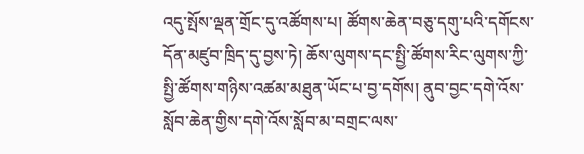འདུ་སྤོས་ལྡན་གྲོང་དུ་འཚོགས་པ། ཚོགས་ཆེན་བཅུ་དགུ་པའི་དགོངས་དོན་མཛུབ་ཁྲིད་དུ་བྱས་ཏེ། ཆོས་ལུགས་དང་སྤྱི་ཚོགས་རིང་ལུགས་ཀྱི་སྤྱི་ཚོགས་གཉིས་འཚམ་མཐུན་ཡོང་པ་བྱ་དགོས། ནུབ་བྱང་དགེ་འོས་སློབ་ཆེན་གྱིས་དགེ་འོས་སློབ་མ་བགྲང་ལས་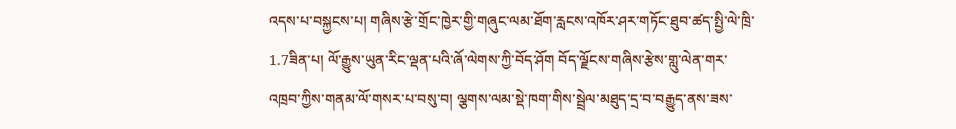འདས་པ་བསྐྱངས་པ། གཞིས་རྩེ་གྲོང་ཁྱེར་གྱི་གཞུང་ལམ་ཐོག་རླངས་འཁོར་ཤར་གཏོང་ཐུབ་ཚད་སྤྱི་ལེ་ཁྲི་1.7ཟིན་པ། ལོ་རྒྱུས་ཡུན་རིང་ལྡན་པའི་ཞོ་ལེགས་ཀྱི་བོད་ཤོག བོད་ལྗོངས་གཞིས་རྩེས་གླུ་ལེན་གར་འཁྲབ་ཀྱིས་གནམ་ལོ་གསར་པ་བསུ་བ། ལྕགས་ལམ་སྡེ་ཁག་གིས་སྦྲེལ་མཐུད་དྲ་བ་བརྒྱུད་ནས་ཟས་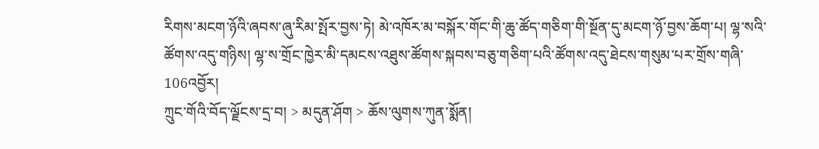རིགས་མངག་ཉོའི་ཞབས་ཞུ་རིམ་སྤོར་བྱས་ཏེ། མེ་འཁོར་མ་བསྐོར་གོང་གི་ཆུ་ཚོད་གཅིག་གི་སྔོན་དུ་མངག་ཉོ་བྱས་ཆོག་པ། ལྷ་སའི་ཚོགས་འདུ་གཉིས། ལྷ་ས་གྲོང་ཁྱེར་མི་དམངས་འཐུས་ཚོགས་སྐབས་བཅུ་གཅིག་པའི་ཚོགས་འདུ་ཐེངས་གསུམ་པར་གྲོས་གཞི་106འབྱོར།
ཀྲུང་གོའི་བོད་ལྗོངས་དྲ་བ། > མདུན་ཤོག > ཆོས་ལུགས་ཀུན་སྨོན།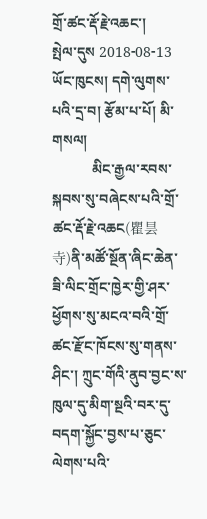གྲོ་ཚང་རྡོ་རྗེ་འཆང་།
སྤེལ་དུས 2018-08-13 ཡོང་ཁུངས། དགེ་ལུགས་པའི་དྲ་བ། རྩོམ་པ་པོ། མི་གསལ།
           མིང་རྒྱལ་རབས་སྐབས་སུ་བཞེངས་པའི་གྲོ་ཚང་རྡོ་རྗེ་འཆང(瞿昙寺)ནི་མཚོ་སྔོན་ཞིང་ཆེན་ཟི་ལིང་གྲོང་ཁྱེར་གྱི་ཤར་ཕྱོགས་སུ་མངའ་བའི་གྲོ་ཚང་རྫོང་ཁོངས་སུ་གནས་ཤིང་། ཀྲུང་གོའི་ནུབ་བྱང་ས་ཁུལ་དུ་མིག་སྔའི་བར་དུ་བདག་སྐྱོང་བྱས་པ་ཅུང་ལེགས་པའི་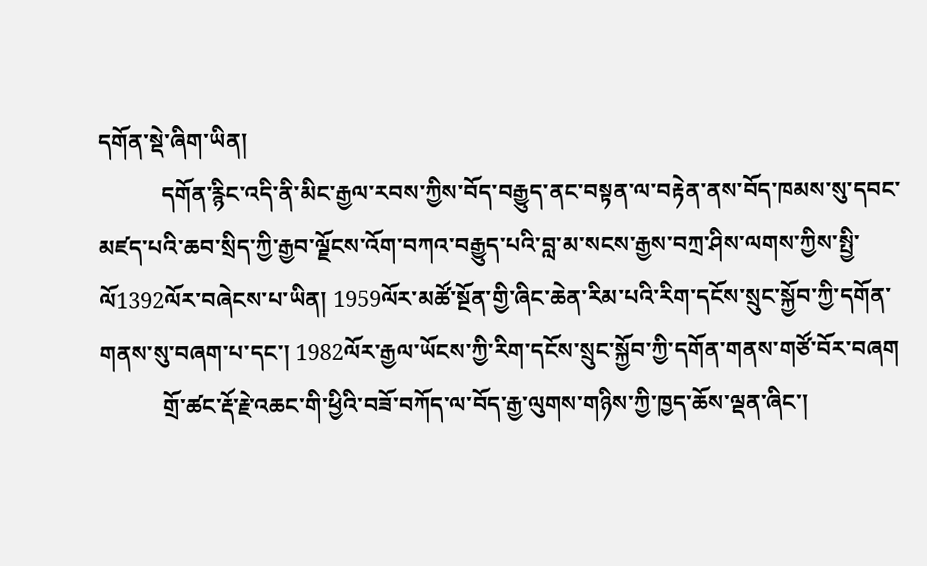དགོན་སྡེ་ཞིག་ཡིན།
           དགོན་རྙིང་འདི་ནི་མིང་རྒྱལ་རབས་ཀྱིས་བོད་བརྒྱུད་ནང་བསྟན་ལ་བརྟེན་ནས་བོད་ཁམས་སུ་དབང་མཛད་པའི་ཆབ་སྲིད་ཀྱི་རྒྱབ་ལྗོངས་འོག་བཀའ་བརྒྱུད་པའི་བླ་མ་སངས་རྒྱས་བཀྲ་ཤིས་ལགས་ཀྱིས་སྤྱི་ལོ1392ལོར་བཞེངས་པ་ཡིན། 1959ལོར་མཚོ་སྔོན་གྱི་ཞིང་ཆེན་རིམ་པའི་རིག་དངོས་སྲུང་སྐྱོབ་ཀྱི་དགོན་གནས་སུ་བཞག་པ་དང་། 1982ལོར་རྒྱལ་ཡོངས་ཀྱི་རིག་དངོས་སྲུང་སྐྱོབ་ཀྱི་དགོན་གནས་གཙོ་བོར་བཞག
           གྲོ་ཚང་རྡོ་རྗེ་འཆང་གི་ཕྱིའི་བཟོ་བཀོད་ལ་བོད་རྒྱ་ལུགས་གཉིས་ཀྱི་ཁྱད་ཆོས་ལྡན་ཞིང་།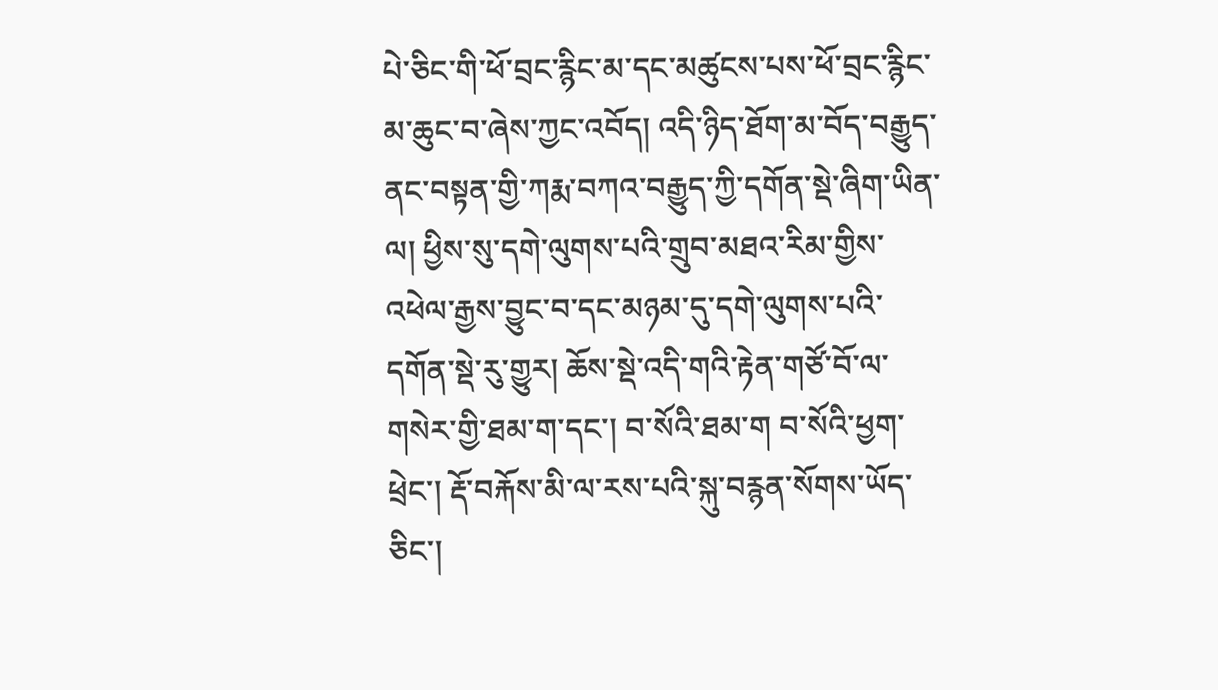པེ་ཅིང་གི་ཕོ་བྲང་རྙིང་མ་དང་མཚུངས་པས་ཕོ་བྲང་རྙིང་མ་ཆུང་བ་ཞེས་ཀྱང་འབོད། འདི་ཉིད་ཐོག་མ་བོད་བརྒྱུད་ནང་བསྟན་གྱི་ཀརྨ་བཀའ་བརྒྱུད་ཀྱི་དགོན་སྡེ་ཞིག་ཡིན་ལ། ཕྱིས་སུ་དགེ་ལུགས་པའི་གྲུབ་མཐའ་རིམ་གྱིས་འཕེལ་རྒྱས་བྱུང་བ་དང་མཉམ་དུ་དགེ་ལུགས་པའི་དགོན་སྡེ་རུ་གྱུར། ཆོས་སྡེ་འདི་གའི་རྟེན་གཙོ་བོ་ལ་གསེར་གྱི་ཐམ་ག་དང་། བ་སོའི་ཐམ་ག བ་སོའི་ཕྱག་ཕྲེང་། རྡོ་བརྐོས་མི་ལ་རས་པའི་སྐུ་བརྙན་སོགས་ཡོད་ཅིང་།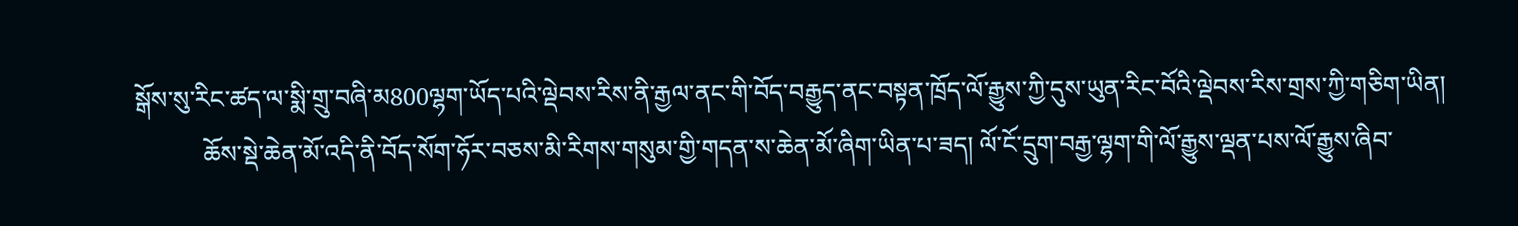སྒོས་སུ་རིང་ཚད་ལ་སྨི་གྲུ་བཞི་མ800ལྷག་ཡོད་པའི་ལྡེབས་རིས་ནི་རྒྱལ་ནང་གི་བོད་བརྒྱུད་ནང་བསྟན་ཁྲོད་ལོ་རྒྱུས་ཀྱི་དུས་ཡུན་རིང་བོའི་ལྡེབས་རིས་གྲས་ཀྱི་གཅིག་ཡིན།
           ཆོས་སྡེ་ཆེན་མོ་འདི་ནི་བོད་སོག་ཧོར་བཅས་མི་རིགས་གསུམ་གྱི་གདན་ས་ཆེན་མོ་ཞིག་ཡིན་པ་ཟད། ལོ་ངོ་དྲུག་བརྒྱ་ལྷག་གི་ལོ་རྒྱུས་ལྡན་པས་ལོ་རྒྱུས་ཞིབ་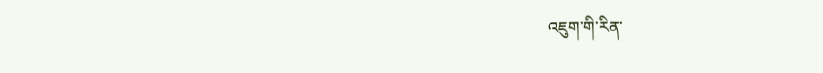འཇུག་གི་རིན་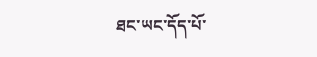ཐང་ཡང་དོད་པོ་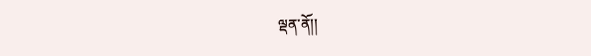ལྡན་ནོ།།